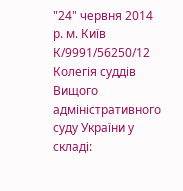"24" червня 2014 р. м. Київ К/9991/56250/12
Колегія суддів Вищого адміністративного суду України у складі: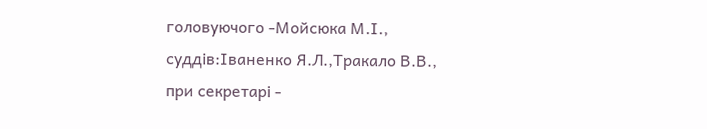головуючого -Мойсюка М.І.,
суддів:Іваненко Я.Л.,Тракало В.В.,
при секретарі -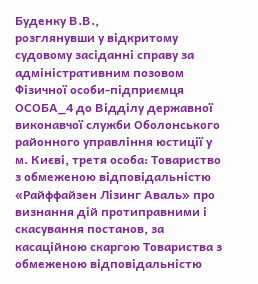Буденку В.В.,
розглянувши у відкритому судовому засіданні справу за адміністративним позовом Фізичної особи-підприємця ОСОБА_4 до Відділу державної виконавчої служби Оболонського районного управління юстиції у м. Києві, третя особа: Товариство з обмеженою відповідальністю «Райффайзен Лізинг Аваль» про визнання дій протиправними і скасування постанов, за касаційною скаргою Товариства з обмеженою відповідальністю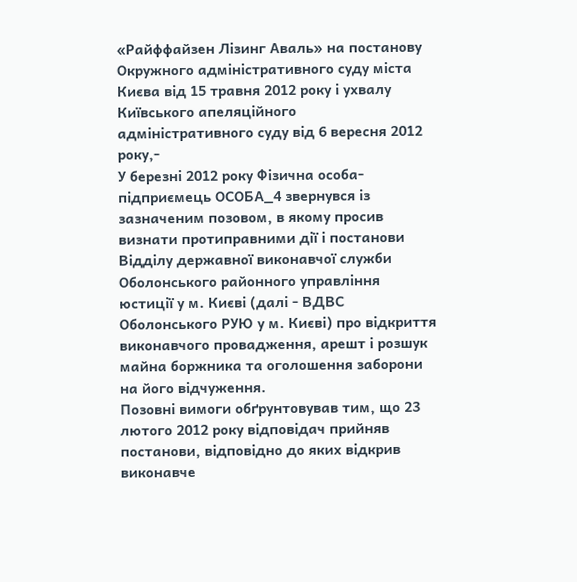«Райффайзен Лізинг Аваль» на постанову Окружного адміністративного суду міста Києва від 15 травня 2012 року і ухвалу Київського апеляційного адміністративного суду від 6 вересня 2012 року,-
У березні 2012 року Фізична особа-підприємець ОСОБА_4 звернувся із зазначеним позовом, в якому просив визнати протиправними дії і постанови Відділу державної виконавчої служби Оболонського районного управління юстиції у м. Києві (далі - ВДВС Оболонського РУЮ у м. Києві) про відкриття виконавчого провадження, арешт і розшук майна боржника та оголошення заборони на його відчуження.
Позовні вимоги обґрунтовував тим, що 23 лютого 2012 року відповідач прийняв постанови, відповідно до яких відкрив виконавче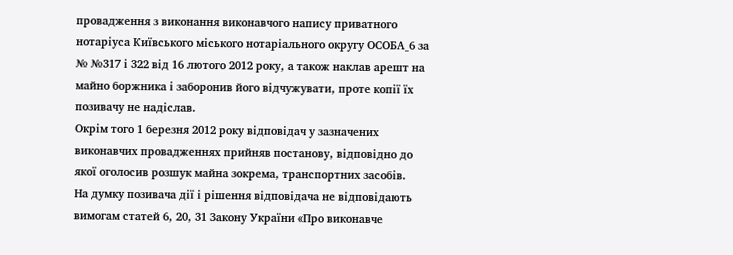провадження з виконання виконавчого напису приватного нотаріуса Київського міського нотаріального округу ОСОБА_6 за № №317 і 322 від 16 лютого 2012 року, а також наклав арешт на майно боржника і заборонив його відчужувати, проте копії їх позивачу не надіслав.
Окрім того 1 березня 2012 року відповідач у зазначених виконавчих провадженнях прийняв постанову, відповідно до якої оголосив розшук майна зокрема, транспортних засобів.
На думку позивача дії і рішення відповідача не відповідають вимогам статей 6, 20, 31 Закону України «Про виконавче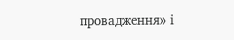провадження» і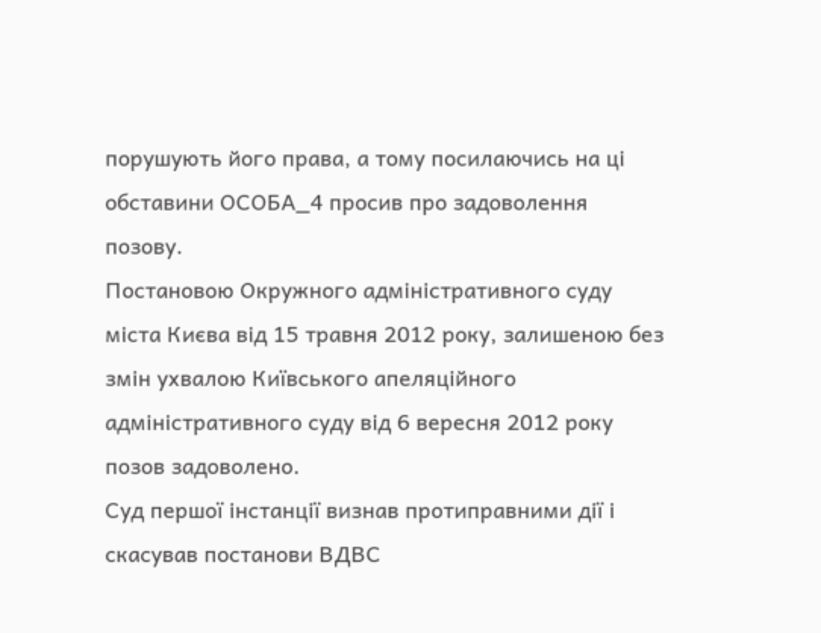порушують його права, а тому посилаючись на ці обставини ОСОБА_4 просив про задоволення позову.
Постановою Окружного адміністративного суду міста Києва від 15 травня 2012 року, залишеною без змін ухвалою Київського апеляційного адміністративного суду від 6 вересня 2012 року позов задоволено.
Суд першої інстанції визнав протиправними дії і скасував постанови ВДВС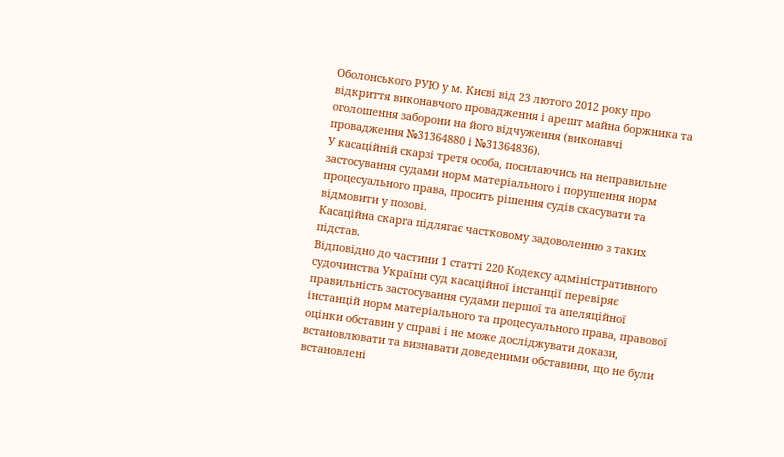Оболонського РУЮ у м. Києві від 23 лютого 2012 року про відкриття виконавчого провадження і арешт майна боржника та оголошення заборони на його відчуження (виконавчі провадження №31364880 і №31364836).
У касаційній скарзі третя особа, посилаючись на неправильне застосування судами норм матеріального і порушення норм процесуального права, просить рішення судів скасувати та відмовити у позові.
Касаційна скарга підлягає частковому задоволенню з таких підстав.
Відповідно до частини 1 статті 220 Кодексу адміністративного судочинства України суд касаційної інстанції перевіряє правильність застосування судами першої та апеляційної інстанцій норм матеріального та процесуального права, правової оцінки обставин у справі і не може досліджувати докази, встановлювати та визнавати доведеними обставини, що не були встановлені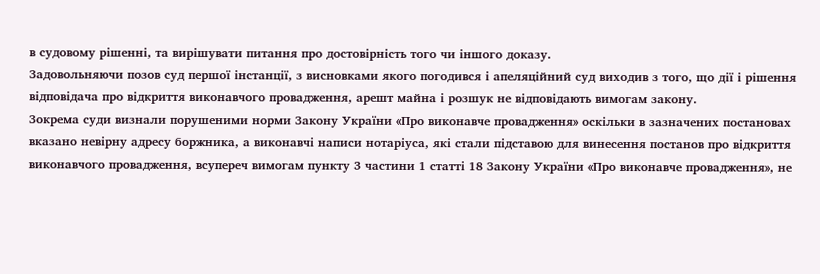в судовому рішенні, та вирішувати питання про достовірність того чи іншого доказу.
Задовольняючи позов суд першої інстанції, з висновками якого погодився і апеляційний суд виходив з того, що дії і рішення відповідача про відкриття виконавчого провадження, арешт майна і розшук не відповідають вимогам закону.
Зокрема суди визнали порушеними норми Закону України «Про виконавче провадження» оскільки в зазначених постановах вказано невірну адресу боржника, а виконавчі написи нотаріуса, які стали підставою для винесення постанов про відкриття виконавчого провадження, всупереч вимогам пункту 3 частини 1 статті 18 Закону України «Про виконавче провадження», не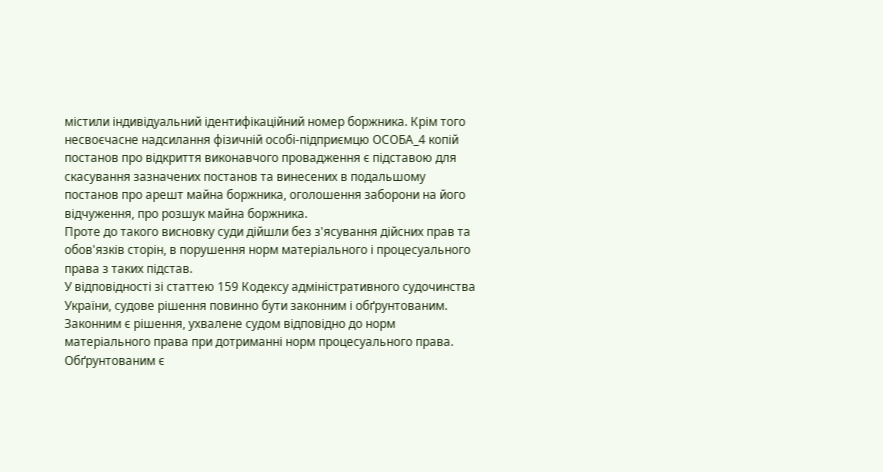містили індивідуальний ідентифікаційний номер боржника. Крім того несвоєчасне надсилання фізичній особі-підприємцю ОСОБА_4 копій постанов про відкриття виконавчого провадження є підставою для скасування зазначених постанов та винесених в подальшому постанов про арешт майна боржника, оголошення заборони на його відчуження, про розшук майна боржника.
Проте до такого висновку суди дійшли без з'ясування дійсних прав та обов'язків сторін, в порушення норм матеріального і процесуального права з таких підстав.
У відповідності зі статтею 159 Кодексу адміністративного судочинства України, судове рішення повинно бути законним і обґрунтованим.
Законним є рішення, ухвалене судом відповідно до норм матеріального права при дотриманні норм процесуального права.
Обґрунтованим є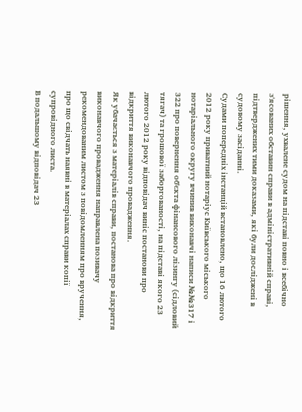рішення, ухвалене судом на підставі повно і всебічно з'ясованих обставин справи в адміністративній справі, підтверджених тими доказами, які були досліджені в судовому засіданні.
Судами попередніх інстанцій встановлено, що 16 лютого 2012 року приватний нотаріус Київського міського нотаріального округу вчинив виконавчі написи №№317 і 322 про повернення об'єкта фінансового лізингу (сідловий тягач) та грошової заборгованості, на підставі якого 23 лютого 2012 року відповідач виніс постанови про відкриття виконавчого провадження.
Як убачається з матеріалів справи, постанова про відкриття виконавчого провадження направлена позивачу рекомендованим листом з повідомленням про вручення, про що свідчать наявні в матеріалах справи копії супровідного листа.
В подальшому відповідач 23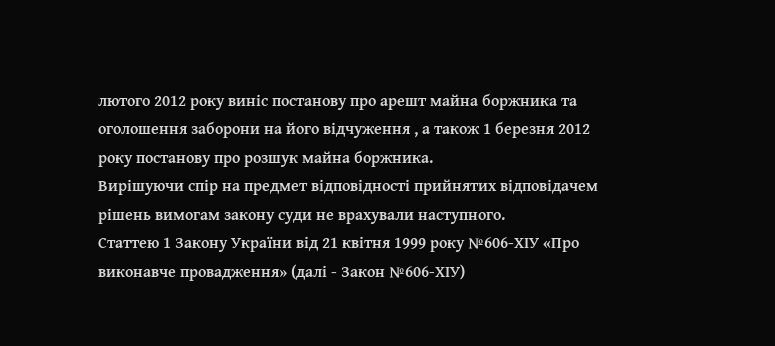лютого 2012 року виніс постанову про арешт майна боржника та оголошення заборони на його відчуження , а також 1 березня 2012 року постанову про розшук майна боржника.
Вирішуючи спір на предмет відповідності прийнятих відповідачем рішень вимогам закону суди не врахували наступного.
Статтею 1 Закону України від 21 квітня 1999 року №606-ХІУ «Про виконавче провадження» (далі - Закон №606-ХІУ)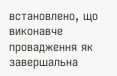встановлено, що виконавче провадження як завершальна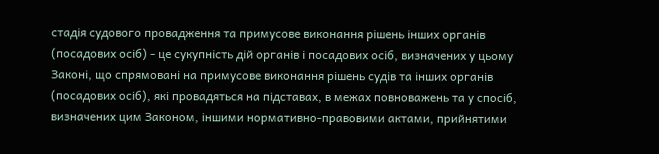стадія судового провадження та примусове виконання рішень інших органів (посадових осіб) - це сукупність дій органів і посадових осіб, визначених у цьому Законі, що спрямовані на примусове виконання рішень судів та інших органів (посадових осіб), які провадяться на підставах, в межах повноважень та у спосіб, визначених цим Законом, іншими нормативно-правовими актами, прийнятими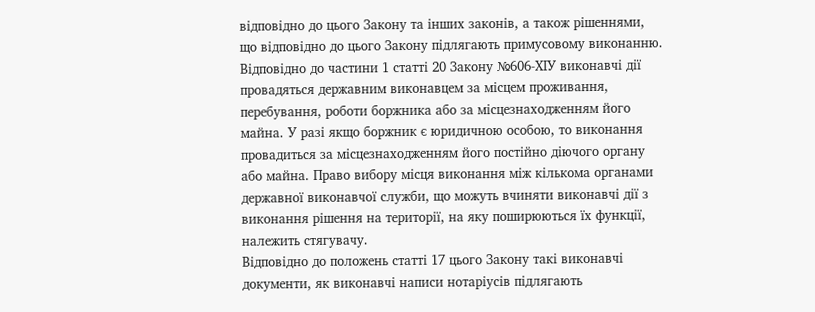відповідно до цього Закону та інших законів, а також рішеннями, що відповідно до цього Закону підлягають примусовому виконанню.
Відповідно до частини 1 статті 20 Закону №606-ХІУ виконавчі дії провадяться державним виконавцем за місцем проживання, перебування, роботи боржника або за місцезнаходженням його майна. У разі якщо боржник є юридичною особою, то виконання провадиться за місцезнаходженням його постійно діючого органу або майна. Право вибору місця виконання між кількома органами державної виконавчої служби, що можуть вчиняти виконавчі дії з виконання рішення на території, на яку поширюються їх функції, належить стягувачу.
Відповідно до положень статті 17 цього Закону такі виконавчі документи, як виконавчі написи нотаріусів підлягають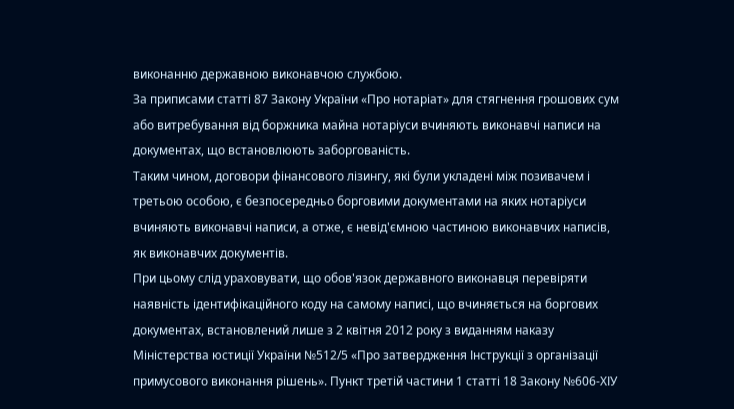виконанню державною виконавчою службою.
За приписами статті 87 Закону України «Про нотаріат» для стягнення грошових сум або витребування від боржника майна нотаріуси вчиняють виконавчі написи на документах, що встановлюють заборгованість.
Таким чином, договори фінансового лізингу, які були укладені між позивачем і третьою особою, є безпосередньо борговими документами на яких нотаріуси вчиняють виконавчі написи, а отже, є невід'ємною частиною виконавчих написів, як виконавчих документів.
При цьому слід ураховувати, що обов'язок державного виконавця перевіряти наявність ідентифікаційного коду на самому написі, що вчиняється на боргових документах, встановлений лише з 2 квітня 2012 року з виданням наказу Міністерства юстиції України №512/5 «Про затвердження Інструкції з організації примусового виконання рішень». Пункт третій частини 1 статті 18 Закону №606-ХІУ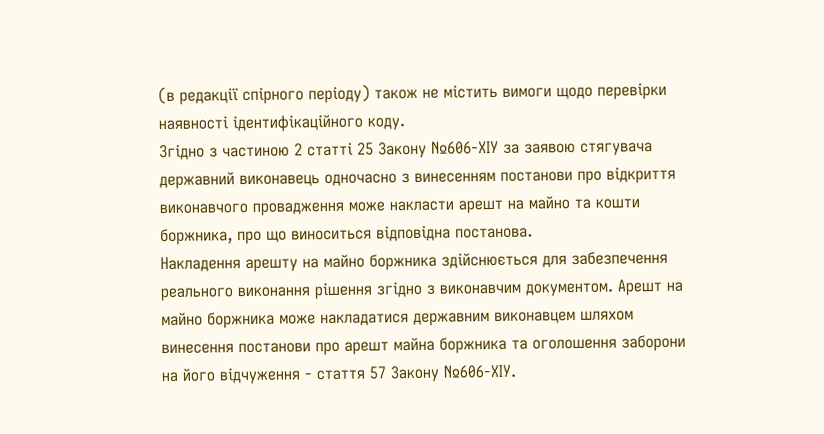(в редакції спірного періоду) також не містить вимоги щодо перевірки наявності ідентифікаційного коду.
Згідно з частиною 2 статті 25 Закону №606-ХІУ за заявою стягувача державний виконавець одночасно з винесенням постанови про відкриття виконавчого провадження може накласти арешт на майно та кошти боржника, про що виноситься відповідна постанова.
Накладення арешту на майно боржника здійснюється для забезпечення реального виконання рішення згідно з виконавчим документом. Арешт на майно боржника може накладатися державним виконавцем шляхом винесення постанови про арешт майна боржника та оголошення заборони на його відчуження - стаття 57 Закону №606-ХІУ.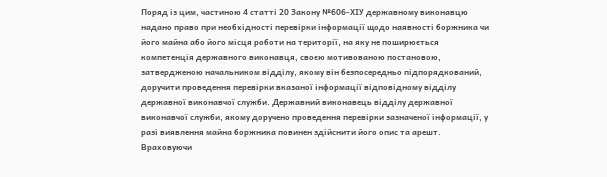Поряд із цим, частиною 4 статті 20 Закону №606-ХІУ державному виконавцю надано право при необхідності перевірки інформації щодо наявності боржника чи його майна або його місця роботи на території, на яку не поширюється компетенція державного виконавця, своєю мотивованою постановою, затвердженою начальником відділу, якому він безпосередньо підпорядкований, доручити проведення перевірки вказаної інформації відповідному відділу державної виконавчої служби. Державний виконавець відділу державної виконавчої служби, якому доручено проведення перевірки зазначеної інформації, у разі виявлення майна боржника повинен здійснити його опис та арешт.
Враховуючи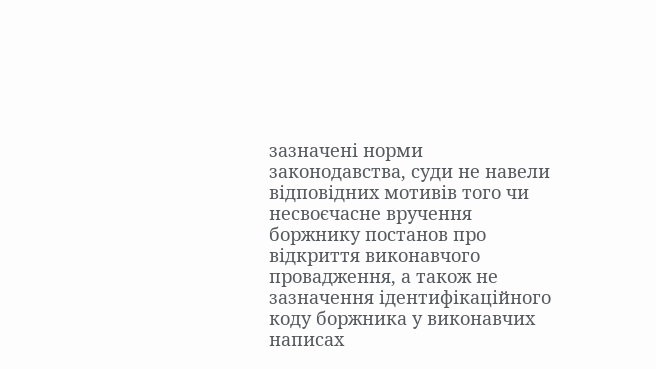зазначені норми законодавства, суди не навели відповідних мотивів того чи несвоєчасне вручення боржнику постанов про відкриття виконавчого провадження, а також не зазначення ідентифікаційного коду боржника у виконавчих написах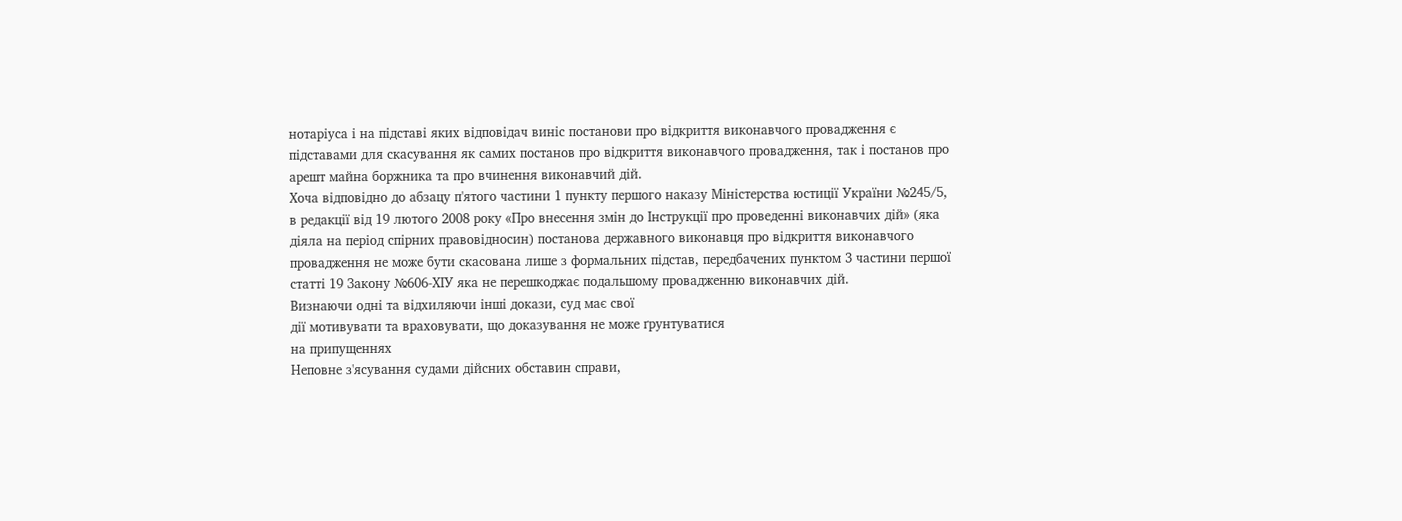нотаріуса і на підставі яких відповідач виніс постанови про відкриття виконавчого провадження є підставами для скасування як самих постанов про відкриття виконавчого провадження, так і постанов про арешт майна боржника та про вчинення виконавчий дій.
Хоча відповідно до абзацу п'ятого частини 1 пункту першого наказу Міністерства юстиції України №245/5, в редакції від 19 лютого 2008 року «Про внесення змін до Інструкції про проведенні виконавчих дій» (яка діяла на період спірних правовідносин) постанова державного виконавця про відкриття виконавчого провадження не може бути скасована лише з формальних підстав, передбачених пунктом 3 частини першої статті 19 Закону №606-ХІУ яка не перешкоджає подальшому провадженню виконавчих дій.
Визнаючи одні та відхиляючи інші докази, суд має свої
дії мотивувати та враховувати, що доказування не може ґрунтуватися
на припущеннях
Неповне з'ясування судами дійсних обставин справи,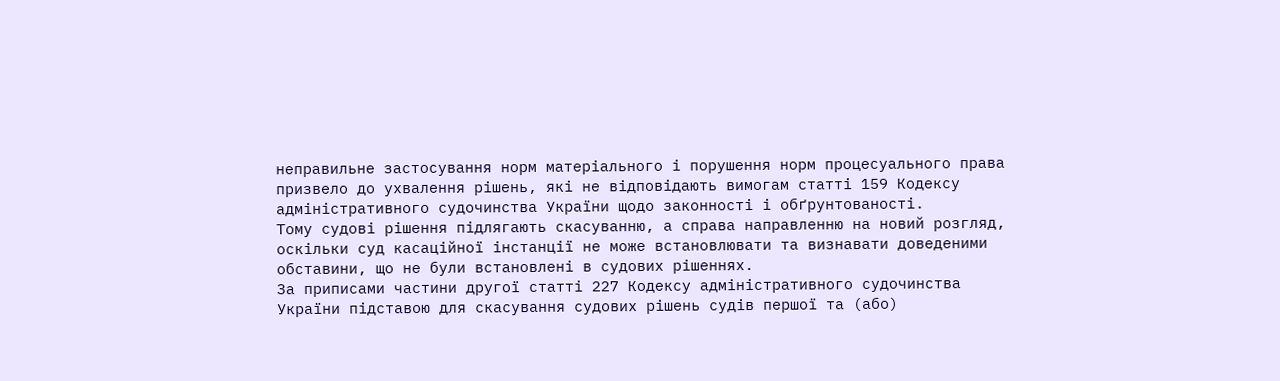неправильне застосування норм матеріального і порушення норм процесуального права призвело до ухвалення рішень, які не відповідають вимогам статті 159 Кодексу адміністративного судочинства України щодо законності і обґрунтованості.
Тому судові рішення підлягають скасуванню, а справа направленню на новий розгляд, оскільки суд касаційної інстанції не може встановлювати та визнавати доведеними обставини, що не були встановлені в судових рішеннях.
За приписами частини другої статті 227 Кодексу адміністративного судочинства України підставою для скасування судових рішень судів першої та (або)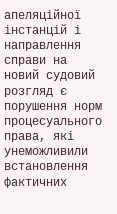апеляційної інстанцій і направлення справи на новий судовий розгляд є порушення норм процесуального права, які унеможливили встановлення фактичних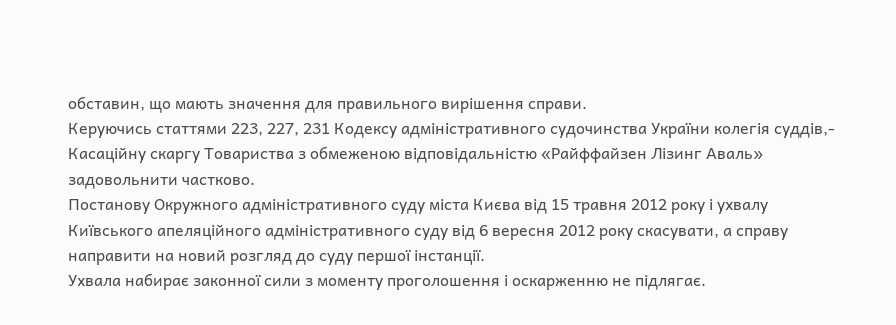обставин, що мають значення для правильного вирішення справи.
Керуючись статтями 223, 227, 231 Кодексу адміністративного судочинства України колегія суддів,-
Касаційну скаргу Товариства з обмеженою відповідальністю «Райффайзен Лізинг Аваль» задовольнити частково.
Постанову Окружного адміністративного суду міста Києва від 15 травня 2012 року і ухвалу Київського апеляційного адміністративного суду від 6 вересня 2012 року скасувати, а справу направити на новий розгляд до суду першої інстанції.
Ухвала набирає законної сили з моменту проголошення і оскарженню не підлягає.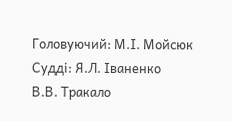Головуючий: М.І. Мойсюк
Судді: Я.Л. Іваненко
В.В. Тракало